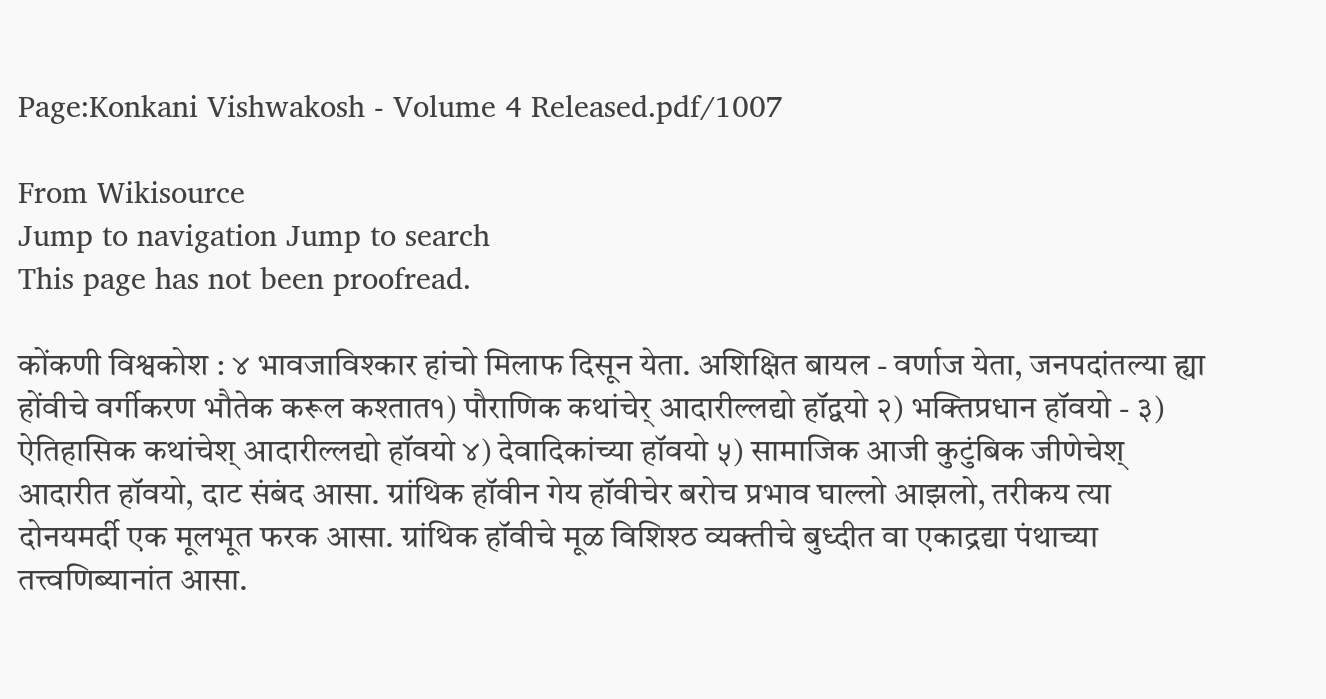Page:Konkani Vishwakosh - Volume 4 Released.pdf/1007

From Wikisource
Jump to navigation Jump to search
This page has not been proofread.

कोंकणी विश्वकोश : ४ भावजाविश्कार हांचो मिलाफ दिसून येता. अशिक्षित बायल - वर्णाज येता, जनपदांतल्या ह्या होंवीचे वर्गीकरण भौतेक करूल कश्तात१) पौराणिक कथांचेर् आदारील्लद्यो हॉद्वयो २) भक्तिप्रधान हॉवयो - ३) ऐतिहासिक कथांचेश् आदारील्लद्यो हॉवयो ४) देवादिकांच्या हॉवयो ५) सामाजिक आजी कुटुंबिक जीणेचेश् आदारीत हॉवयो, दाट संबंद आसा. ग्रांथिक हॉवीन गेय हॉवीचेर बरोच प्रभाव घाल्लो आझलो, तरीकय त्या दोनयमर्दी एक मूलभूत फरक आसा. ग्रांथिक हॉवीचे मूळ विशिश्ठ व्यक्तीचे बुध्दीत वा एकाद्रद्या पंथाच्या तत्त्वणिब्यानांत आसा.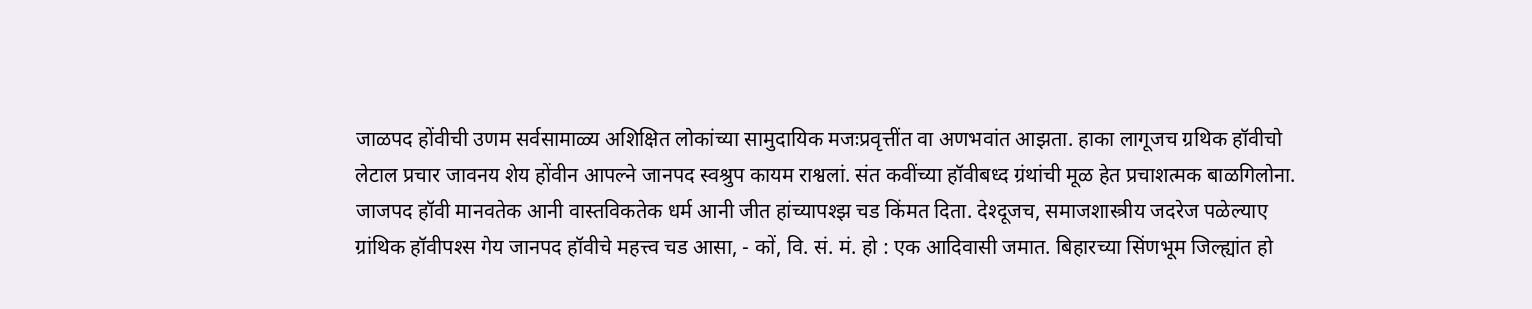जाळपद होंवीची उणम सर्वसामाळ्य अशिक्षित लोकांच्या सामुदायिक मजःप्रवृत्तींत वा अणभवांत आझता. हाका लागूजच ग्रथिक हॉवीचो लेटाल प्रचार जावनय शेय होंवीन आपल्ने जानपद स्वश्रुप कायम राश्वलां. संत कवींच्या हॉवीबध्द ग्रंथांची मूळ हेत प्रचाशत्मक बाळगिलोना. जाजपद हॉवी मानवतेक आनी वास्तविकतेक धर्म आनी जीत हांच्यापश्झ चड किंमत दिता. देश्दूजच, समाजशास्त्रीय जदरेज पळेल्याए ग्रांथिक हॉवीपश्स गेय जानपद हॉवीचे महत्त्व चड आसा, - कों, वि. सं. मं. हो : एक आदिवासी जमात. बिहारच्या सिंणभूम जिल्ह्यांत हो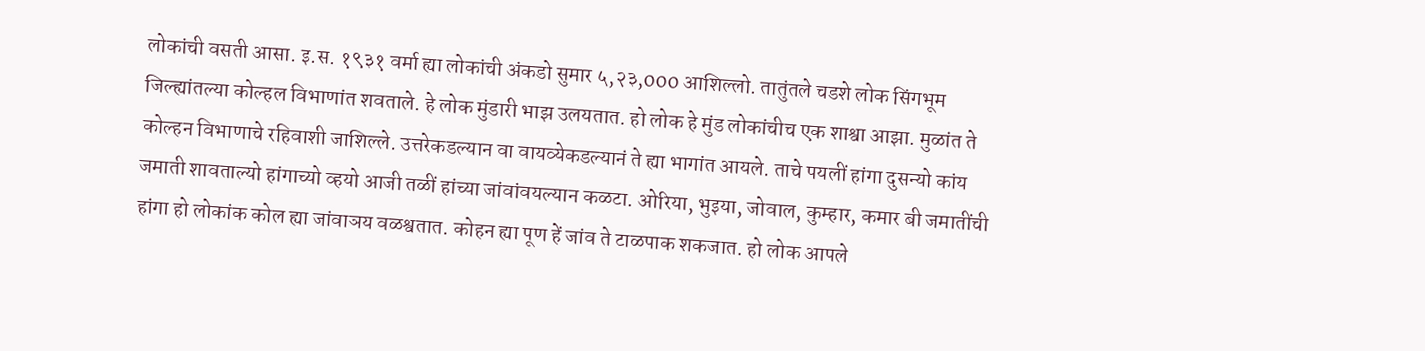लोकांची वसती आसा. इ.स. १९३१ वर्मा ह्या लोकांची अंकडो सुमार ५,२३,000 आशिल्लो. तातुंतले चडशे लोक सिंगभूम जिल्ह्यांतल्या कोल्हल विभाणांत शवताले. हे लोक मुंडारी भाझ उलयतात. हो लोक हे मुंड लोकांचीच एक शाश्वा आझा. मुळांत ते कोल्हन विभाणाचे रहिवाशी जाशिल्ले. उत्तरेकडल्यान वा वायव्येकडल्यानं ते ह्या भागांत आयले. ताचे पयलीं हांगा दुसन्यो कांय जमाती शावताल्यो हांगाच्यो व्हयो आजी तळीं हांच्या जांवांवयल्यान कळटा. ओरिया, भुइया, जोवाल, कुम्हार, कमार बी जमातींची हांगा हो लोकांक कोल ह्या जांवाञय वळश्वतात. कोहन ह्या पूण हें जांव ते टाळपाक शकजात. हो लोक आपले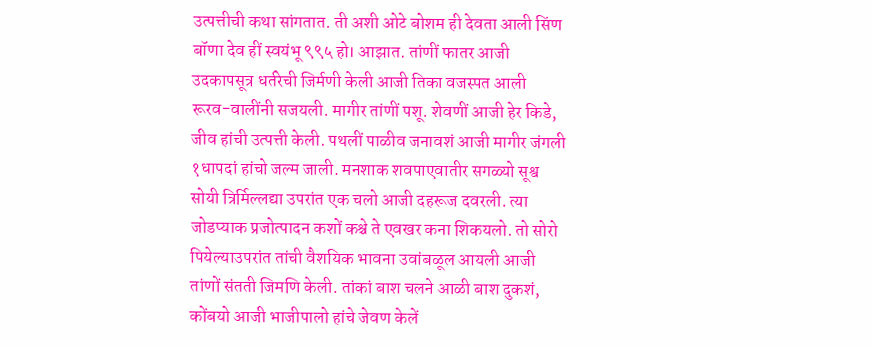उत्पत्तीची कथा सांगतात. ती अशी ओटे बोशम ही देवता आली सिंण बॉणा देव हीं स्वयंभू ९९५ हो। आझात. तांणीं फातर आजी उदकापसूत्र धर्तरेची जिर्मणी केली आजी तिका वजस्पत आली रूरव-वालींनी सजयली. मागीर तांणीं पशू. शेवणीं आजी हेर किडे, जीव हांची उत्पत्ती केली. पथलीं पाळीव जनावशं आजी मागीर जंगली १धापदां हांचो जल्म जाली. मनशाक शवपाएवातीर सगळ्यो सूश्व सोयी त्रिर्मिल्लद्या उपरांत एक चलो आजी दहरूज दवरली. त्या जोडप्याक प्रजोत्पादन कशों कश्चे ते एवखर कना शिकयलो. तो सोरो पियेल्याउपरांत तांची वैशयिक भावना उवांबळूल आयली आजी तांणों संतती जिमणि केली. तांकां बाश चलने आळी बाश दुकशं, कोंबयो आजी भाजीपालो हांचे जेवण केलें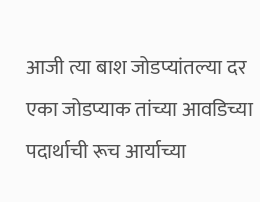आजी त्या बाश जोडप्यांतल्या दर एका जोडप्याक तांच्या आवडिच्या पदार्थाची रूच आर्याच्या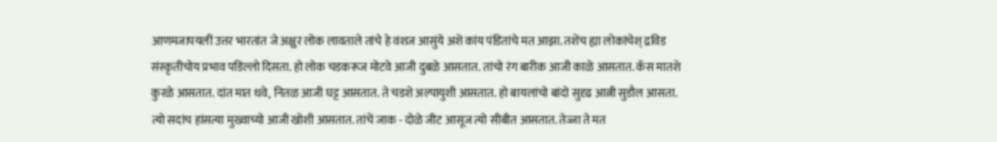आणमजापयलीं उत्तर भारतांत जे अक्षुर लोक लावताले तांचे हे वंशज आसुंये अशें कांय पंडितांचे मत आझा. तशेंच ह्या लोकांचेश् द्रविड संस्कृतीचोय प्रभाव पडिल्लो दिसता. हो लोक चडकरूज मोटवे आजी दुबळे आसतात. तांचो रंग बारीक आजी काळे आसतात. कॅस मातशे कुरळे आसतात. दांत मात धवे, नितळ आजी घट्ट आसतात. ते चडशे अल्पायुशी आसतात. हो बायलांचो बांदो सुदृढ आत्नी सुडौल आसता. त्यो सदांच हांसत्या मुख्वाच्यो आजी खोशी आसतात. तांचें जाक - दोळे जीट आसूज त्यो सीबीत आसतात. तेज्जा ते मत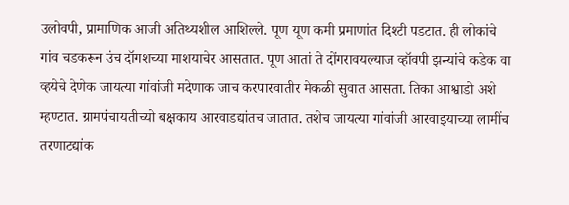उलोवपी, प्रामाणिक आजी अतिथ्यशील आशिल्ले. पूण यूण कमी प्रमाणांत दिश्टी पडटात. ही लोकांचे गांव चडकरून उंच दॉगशच्या माशयाचेर आसतात. पूण आतां ते दोंगरावयल्याज व्हॉवपी झन्यांचे कडेक वा व्हयेचे देणेक जायत्या गांवांजी मदेणाक जाच करपारवातीर मेकळी सुवात आसता. तिका आश्वाडो अशे म्हण्टात. ग्रामपंचायतीच्यो बक्षकाय आरवाडद्यांतच जातात. तशेच जायत्या गांवांजी आरवाइयाच्या लामींच तरणाटद्यांक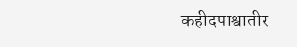कहीदपाश्वातीर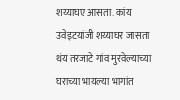शय्याघए आसता. कांय उवेइटयांजी शय्याघर जासता थंय तरजाटे गांव मुरवेल्याच्या घराच्या भायल्या भागांत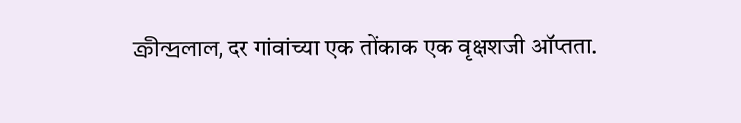ক্রীন্দ্রলাল, दर गांवांच्या एक तोंकाक एक वृक्षशजी ऑप्तता.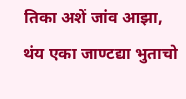तिका अशें जांव आझा, थंय एका जाण्टद्या भुताचो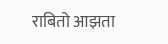राबितो आझता